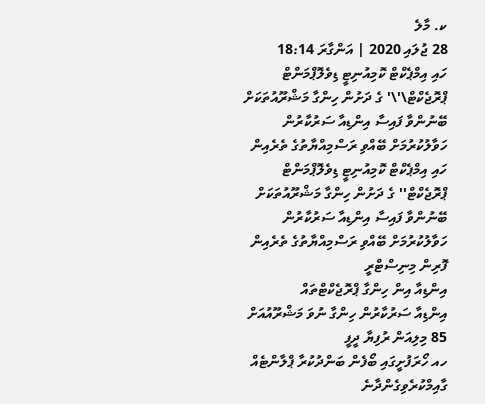ކ. މާލެ
28 ޖުލައި 2020 | އަންގާރަ 18:14
ހައި އިމްޕެކްޓް ކޮމިއުނިޓީ ޑިވެލޮޕްމަންޓް ޕްރޮޖެކްޓް\'\' ގެ ދަށުން ހިންގާ މަޝްރޫއުތަކަށް ބޭނުންވާ ފައިސާ އިންޑިއާ ސަރުކާރުން ހަވާލުކުރުމަށް ބޭއްވި ރަސްމިއްޔާތުގެ ތެރެއިން
ހައި އިމްޕެކްޓް ކޮމިއުނިޓީ ޑިވެލޮޕްމަންޓް ޕްރޮޖެކްޓް'' ގެ ދަށުން ހިންގާ މަޝްރޫއުތަކަށް ބޭނުންވާ ފައިސާ އިންޑިއާ ސަރުކާރުން ހަވާލުކުރުމަށް ބޭއްވި ރަސްމިއްޔާތުގެ ތެރެއިން
ފޮރިން މިނިސްޓްރީ
އިންޑިއާ އިން ހިންގާ ޕްރޮޖެކްޓްތައް
އިންޑިއާ ސަރުކާރުން ހިންގާ ނުވަ މަޝްރޫއުއަށް 85 މިލިއަން ރުފިޔާ ދީފީ
ހއ ހޯރަފުށީގައި ބޯފެން ބަންދުކުރާ ޕްލާންޓެއް ގާއިމްކުރެވިގެންދާނެ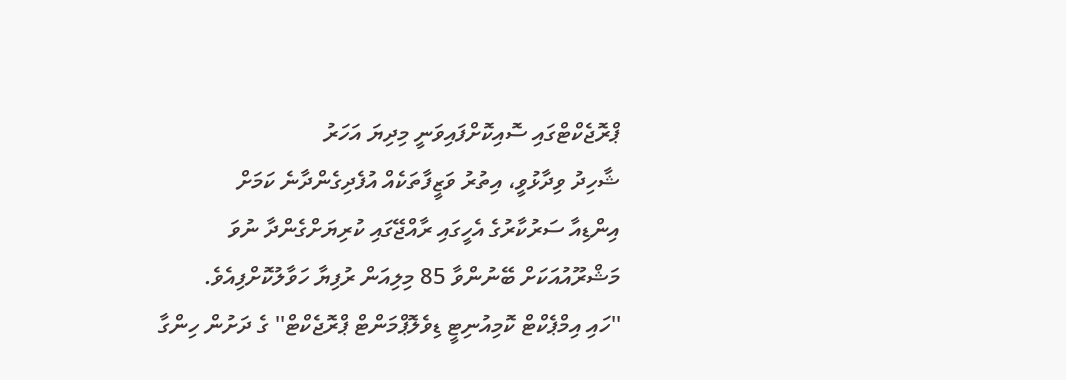ޕްރޮޖެކްޓްގައި ސޮއިކޮށްފައިވަނީ މިދިޔަ އަހަރު
ޝާހިދު ވިދާޅުވީ، އިތުރު ވަޒީފާތަކެއް އުފެދިގެންދާނެ ކަމަށް
އިންޑިއާ ސަރުކާރުގެ އެހީގައި ރާއްޖޭގައި ކުރިޔަށްގެންދާ ނުވަ މަޝްރޫއުއަކަށް ބޭނުންވާ 85 މިލިއަން ރުފިޔާ ހަވާލުކޮށްފިއެވެ.
''ހައި އިމްޕެކްޓް ކޮމިއުނިޓީ ޑިވެލޮޕްމަންޓް ޕްރޮޖެކްޓް'' ގެ ދަށުން ހިންގާ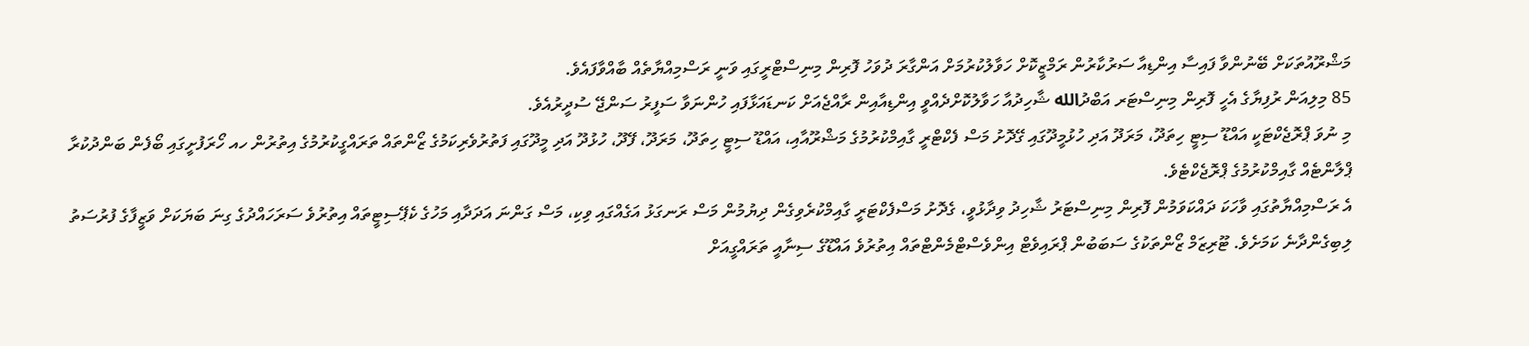މަޝްރޫއުތަކަށް ބޭނުންވާ ފައިސާ އިންޑިއާ ސަރުކާރުން ރަމްޒީކޮށް ހަވާލުކުރުމަށް އަންގާރަ ދުވަހު ފޮރިން މިނިސްޓްރީގައި ވަނީ ރަސްމިއްޔާތެއް ބާއްވާފައެވެ.
85 މިލިއަން ރުފިޔާގެ އެހީ ފޮރިން މިނިސްޓަރ އަބްދުالله ޝާހިދުއާ ހަވާލުކޮށްދެއްވީ އިންޑިއާއިން ރާއްޖެއަށް ކަނޑައަޅާފައި ހުންނަވާ ސަފީރު ސަންޖޭ ސުދީރުއެވެ.
މި ނުވަ ޕްރޮޖެކްޓަކީ އައްޑޫ ސިޓީ ހިތަދޫ، މަރަދޫ އަދި ހުޅުމީދޫގައި ގޭދޮށު މަސް ފެކްޓްރީ ގާއިމްކުރުމުގެ މަޝްރޫއާއި، އައްޑޫ ސިޓީ ހިތަދޫ، މަރަދޫ، ފޭދޫ، ހުޅުދޫ އަދި މީދޫގައި ފަތުރުވެރިކަމުގެ ޒޯންތައް ތަރައްގީކުރުމުގެ އިތުރުން ހއ ހޯރަފުށީގައި ބޯފެން ބަންދުކުރާ ޕްލާންޓެއް ގާއިމްކުރުމުގެ ޕްރޮޖެކްޓެވެ.
އެ ރަސްމިއްޔާތުގައި ވާހަކަ ދައްކަވަމުން ފޮރިން މިނިސްޓަރު ޝާހިދު ވިދާޅުވީ، ގެދޮށު މަސްފެކްޓަރީ ގާއިމްކުރެވިގެން ދިޔުމުން މަސް ރަނގަޅު އަގެއްގައި ވިކި، މަސް ގަންނަ އަދަދާއި މަހުގެ ކެޕޭސިޓީތައް އިތުރުވެ ސަރަހައްދުގެ ގިނަ ބަޔަކަށް ވަޒީފާގެ ފުރުސަތު ލިބިގެންދާނެ ކަމަށެވެ. ޓޫރިޒަމް ޒޯންތަކުގެ ސަބަބުން ޕްރައިވެޓް އިންވެސްޓްމެންޓްތައް އިތުރުވެ އައްޑޫގެ ސިނާއީ ތަރައްގީއަށް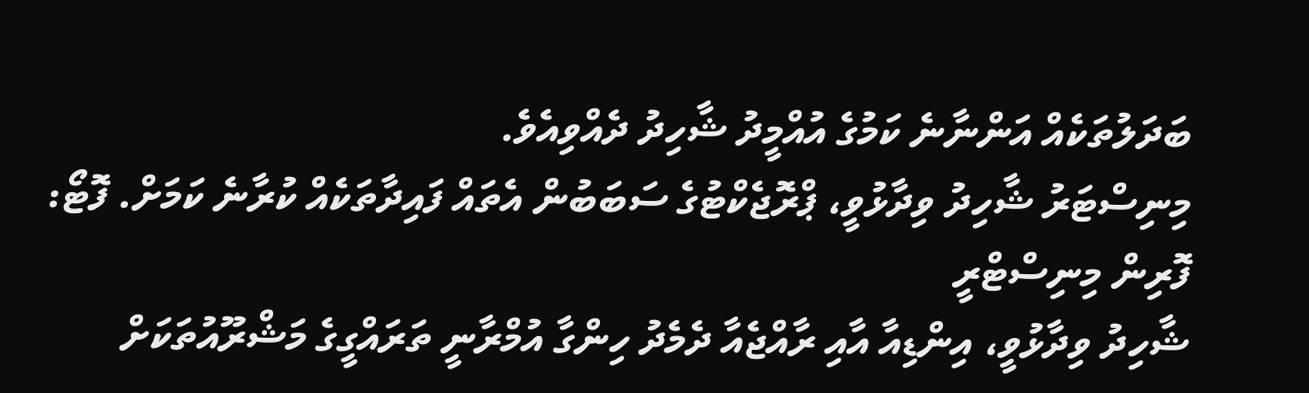ބަދަލުތަކެއް އަންނާނެ ކަމުގެ އުއްމީދު ޝާހިދު ދެއްވިއެވެ.
މިނިސްޓަރު ޝާހިދު ވިދާޅުވީ، ޕްރޮޖެކްޓުގެ ސަބަބުން އެތައް ފައިދާތަކެއް ކުރާނެ ކަމަށް. ފޮޓޯ: ފޮރިން މިނިސްޓްރީ
ޝާހިދު ވިދާޅުވީ، އިންޑިއާ އާއި ރާއްޖެއާ ދެމެދު ހިންގާ އުމްރާނީ ތަރައްގީގެ މަޝްރޫއުތަކަށް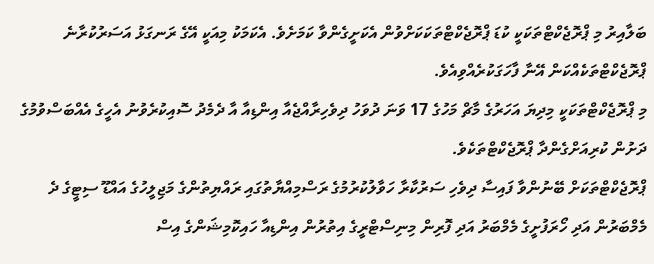ބަލާއިރު މި ޕްރޮޖެކްޓްތަކަކީ ކުޑަ ޕްރޮޖެކްޓްތަކަކަށްވުން އެކަށީގެންވާ ކަމަށެވެ. އެކަމަކު މިއަކީ އޭގެ ރަނގަޅު އަސަރުކުރާނެ ޕްރޮޖެކްޓްތަކެއްކަން އޭނާ ފާހަގަކުރެއްވިއެވެ.
މި ޕްރޮޖެކްޓްތަކަކީ މިދިޔަ އަހަރުގެ މާޗް މަހުގެ 17 ވަނަ ދުވަހު ދިވެހިރާއްޖެއާ އިންޑިއާ އާ ދެމެދު ސޮއިކުރެވުނު އެހީގެ އެއްބަސްވުމުގެ ދަށުން ކުރިއަށްގެންދާ ޕްރޮޖެކްޓްތަކެވެ.
ޕްރޮޖެކްޓްތަކަށް ބޭނުންވާ ފައިސާ ދިވެހި ސަރުކާރާ ހަވާލުކުރުމުގެ ރަސްމިއްޔާތުގައި ރައްޔިތުންގެ މަޖިލީހުގެ އައްޑޫ ސިޓީގެ ދެ މެމްބަރުން އަދި ހޯރަފުށީގެ މެމްބަރު އަދި ފޮރިން މިނިސްޓްރީގެ އިތުރުން އިންޑިއާ ހައިކޮމިޝަންގެ އިސް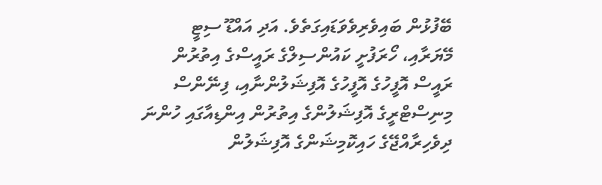ބޭފުޅުން ބައިވެރިވެވަޑައިގަތެވެ. އަދި އައްޑޫ ސިޓީ މޭޔަރާއި، ހޯރަފުށީ ކައުންސިލްގެ ރައީސްގެ އިތުރުން ރައީސް އޮފީހުގެ އޮފީހުގެ އޮފިޝަލުންނާއި، ފިނޭންސް މިނިސްޓްރީގެ އޮފިޝަލުންގެ އިތުރުން އިންޑިއާގައި ހުންނަ ދިވެހިރާއްޖޭގެ ހައިކޮމިޝަންގެ އޮފިޝަލުން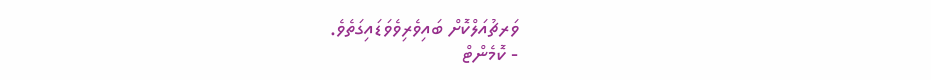ވަރޗުއަލްކޮށް ބައިވެރިވެވަޑައިގަތެވެ.
- ކޮމެންޓް